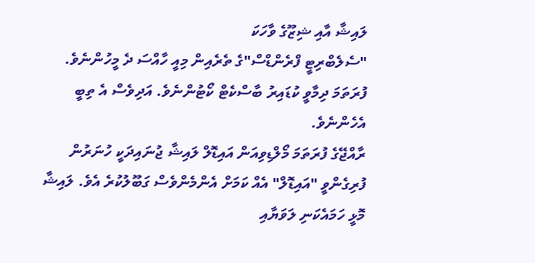ލައިޝާ އާއި ޝިޒޫގެ ވާހަކަ
"ސެލެބްރިޓީ ފްރެންޑްސް"ގެ ތެރެއިން މިއީ ހާއްސަ ދެ މީހުންނެވެ. ފުރަތަމަ ދިމާވީ ކުޑައިރު ބާސްކެޓް ކޯޓުންނެވެ. އަދިވެސް އެ ތިބީ އެހެންނެވެ.
ރާއްޖޭގެ ފުރަތަމަ މޯލްޑިވިއަން އައިޑޮލް ލައިޝާ ޖުނައިދަކީ ހުނަރުން ފުރިގެންވީ "އައިޑޮލް" އެއް ކަމަށް އެންމެންވެސް ގަބޫލުކުރެ އެވެ. ލައިޝާ މޮޅީ ހަމައެކަނި ލަވަޔާއި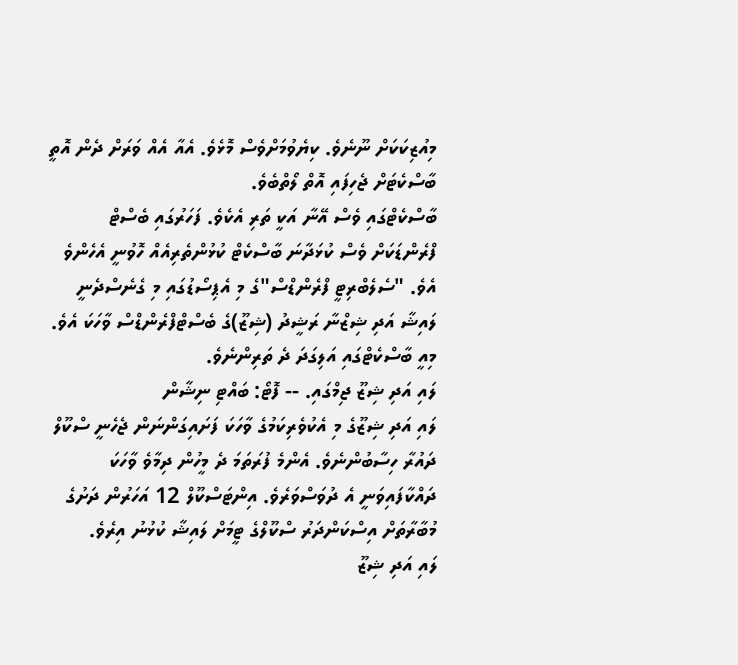މިއުޒިކަކަށް ނޫނެވެ. ކިޔެވުމަށްވެސް މޮޅެވެ. އެއާ އެއް ވަރަށް ދެން އޮތީ ބާސްކެޓަށް ޖެހިފައި އޮތް ލޯތްބެވެ.
ބާސްކެޓްގައި ވެސް އޭނާ އަކީ ތަރި އެކެވެ. ފަހަރުގައި ބެސްޓް ފްރެންޑަކަށް ވެސް ކުޅަދާނަ ބާސްކެޓް ކުޅުންތެރިއެއް ހޮވުނީ އެހެންވެ އެވެ. "ސެލެބްރިޓީ ފްރެންޑްސް"ގެ މި އެޕިސޯޑުގައި މި ގެނެސްދެނީ ލައިޝާ އަދި ޝިޒްނާ ރަޝީދު (ޝިޒޫ)ގެ ބެސްޓްފްރެންޑްސް ވާހަކަ އެވެ. މިއީ ބާސްކެޓްގައި އަލިގަދަ ދެ ތަރިންނެވެ.
ލައި އަދި ޝިޒޫ ޖިމްގައި. -- ފޮޓޯ: ބައްޓި ނިޝާން
ލައި އަދި ޝިޒޫގެ މި އެކުވެރިކަމުގެ ވާހަކަ ފަށައިގަންނަން ޖެހެނީ ސްކޫލް ދައުރާ ހިސާބުންނެވެ. އެންމެ ފުރަތަމަ ދެ މީހުން ދިމާވެ ވާހަކަ ދައްކާފައިވަނީ އެ ދުވަސްވަރެވެ. އިންޓަސްކޫލް 12 އަހަރުން ދަށުގެ މުބާރާތަށް އިސްކަންދަރު ސްކޫލްގެ ޓީމަށް ލައިޝާ ކުޅުނު އިރެވެ.
ލައި އަދި ޝިޒޫ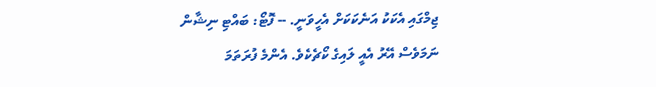ޖިމްގައި އެކަކު އަނެކަކަށް އެހީވަނީ. -- ފޮޓޯ: ބައްޓި ނިޝާން
ނަމަވެސް އޭރު އެއީ ލައިގެ ކޯޗެކެވެ. އެންމެ ފުރަތަމަ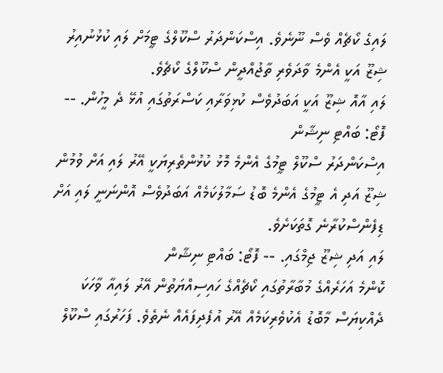ލައިގެ ކޯޗެއް ވެސް ނޫނެވެ. އިސްކަންދަރު ސްކޫލްގެ ޓީމަށް ލައި ކުޅުނުއިރު ޝިޒޫ އަކީ އެންމެ ވާދަވެރި ތާޖުއްދީން ސްކޫލްގެ ކޯޗެވެ.
ލައި އާއޮ ޝިޒޫ އަކީ އަބަދުވެސް ކުޅިވަރާއި ކަސްރަތުގައި އުޅޭ ދެ މީހުން. -- ފޮޓޯ: ބައްޓި ނިޝާން
އިސްކަންދަރު ސްކޫލް ޓީމުގެ އެންމެ މޮޅު ކުޅުންތެރިޔަކީ އޭރު ލައި އަށް ވުމުން ޝިޒޫ އަދި އެ ޓީމުގެ އެންމެ ބޮޑު ސަމާލުކަމެއް އަބަދުވެސް އޮންނަނީ ލައި އަށް ޑިފެންސްކުރާނެ ގޮތަކަށެވެ.
ލައި އަދި ޝިޒޫ ޖިމްގައި. -- ފޮޓޯ: ބައްޓި ނިޝާން
ކޮންމެ އަހަރެއްގެ މުބާރާތުގައި ކޯޗެއްގެ ހައިސިއްޔަތުން އޭރު ލައިއާ ވާހަކަ ދެއްކިޔަސް މާބޮޑު އެކުވެރިކަމެއް އޭރު އުފެދިފައެއް ނެތެވެ. ފަހަރުގައި ސްކޫލް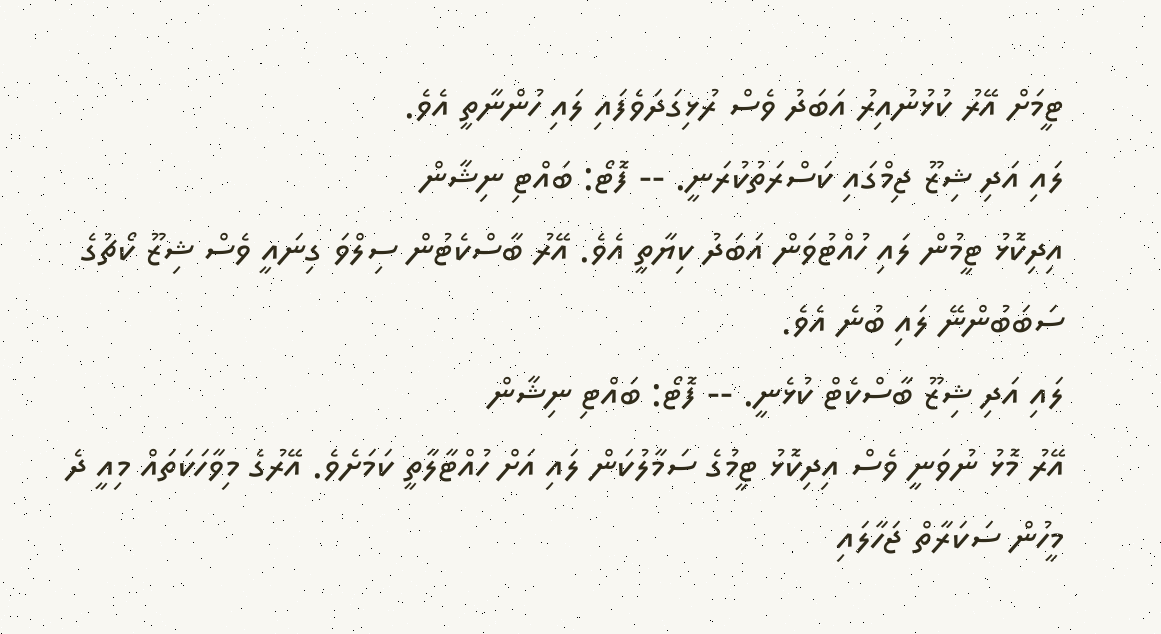ޓީމަށް އޭރު ކުޅުނުއިރު އަބަދު ވެސް ރުޅިގަދަވެފައި ލައި ހުންނާތީ އެވެ.
ލައި އަދި ޝިޒޫ ޖިމްގައި ކަސްރަތުކުރަނީ. -- ފޮޓޯ: ބައްޓި ނިޝާން
އިދިކޮޅު ޓީމުން ލައި ހުއްޓުވަން އަބަދު ކިޔާތީ އެވެ. އޭރު ބާސްކެޓުން ސިލްވަ ގިނައީ ވެސް ޝިޒޫ ކޯޗުގެ ސަބަބުންނޭ ލައި ބުނެ އެވެ.
ލައި އަދި ޝިޒޫ ބާސްކެޓް ކުޅެނީ. -- ފޮޓޯ: ބައްޓި ނިޝާން
އޭރު މޮޅު ނުވަނީ ވެސް އިދިކޮޅު ޓީމުގެ ސަމާލުކަން ލައި އަށް ހުއްޓާލާތީ ކަމަށެވެ. އޭރުގެ މިވާހަކަތައް މިއީ ދެ މީހުން ސަކަރާތް ޖަހާލައި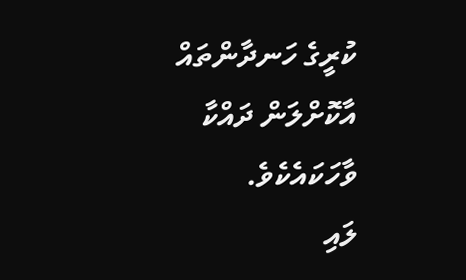ކުރީގެ ހަނދާންތައް އާކޮށްލަން ދައްކާ ވާހަކައެކެވެ.
ލައި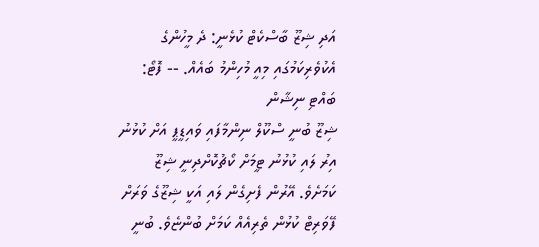އަދި ޝިޒޫ ބާސްކެޓް ކުޅެނީ: ދެ މީހުންގެ އެކުވެރިކަމުގައި މިއީ މުހިންމު ބައެއް. -- ފޮޓޯ: ބައްޓި ނިޝާން
ޝިޒޫ ބުނީ ސްކޫލް ނިންމާފައި ވައިޑީޕީ އަށް ކުޅުނު އިރު ލައި ކުޅުނު ޓީމަށް ކޯޗުކޮށްދިނީ ޝިޒޫ ކަމަށެވެ. އޭރުން ފެށިގެން ލައި އަކީ ޝިޒޫގެ ވަރަށް ފޭވަރިޓް ކުޅުން ތެރިއެއް ކަމަށް ބުންޏެވެ. ބުނީ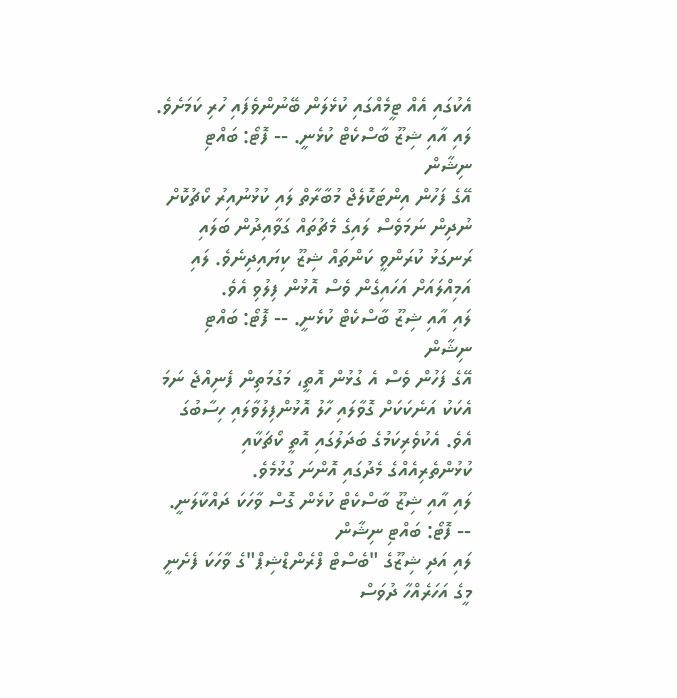އެކުގައި އެއް ޓީމެއްގައި ކުޅެލަން ބޭނުންވެފައި ހުރި ކަމަށެވެ.
ލައި އާއި ޝިޒޫ ބާސްކެޓް ކުޅެނީ. -- ފޮޓޯ: ބައްޓި ނިޝާން
އޭގެ ފަހުން އިންޓަކޮލެޖް މުބާރާތް ލައި ކުޅުނުއިރު ކޯޗުކޮށް ނުދިން ނަމަވެސް ލައިގެ މެޗުތައް ގަވާއިދުން ބަލައި ރަނގަޅު ކުރަންވީ ކަންތައް ޝިޒޫ ކިޔައިދިނެވެ. ލައި އަމިއްލައަށް އަހައިގެން ވެސް އޮޅުން ފިލުވި އެވެ.
ލައި އާއި ޝިޒޫ ބާސްކެޓް ކުޅެނީ. -- ފޮޓޯ: ބައްޓި ނިޝާން
އޭގެ ފަހުން ވެސް އެ ގުޅުން އޮތީ، މަގުމަތިން ފެނިއްޖެ ނަމަ އެކަކު އަނެކަކަށް ގޮވާލައި ހާލު އޮޅުންފިލުވާލައި ހިސާބުގަ އެވެ. އެކުވެރިކަމުގެ ބަދަލުގައި އޮތީ ކޯޗަކާއި ކުޅުންތެރިއެއްގެ މެދުގައި އޮންނަ ގުޅުމެވެ.
ލައި އާއި ޝިޒޫ ބާސްކެޓް ކުޅެން ގޮސް ވާހަކަ ދައްކާލަނީ. -- ފޮޓޯ: ބައްޓި ނިޝާން
ލައި އަދި ޝިޒޫގެ "ބެސްޓް ފްރެންޑްޝިޕް"ގެ ވާހަކަ ފެށެނީ މީގެ އަހަރެއްހާ ދުވަސް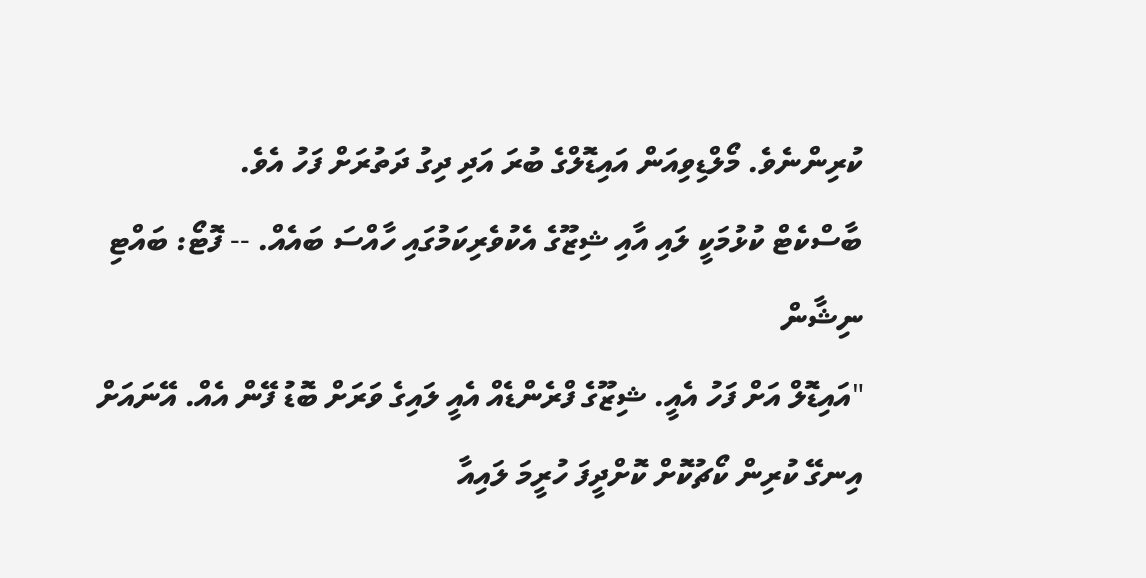ކުރިންނެވެ. މޯލްޑިވިއަން އައިޑޮލްގެ ބުރަ އަދި ދިގު ދަތުރަށް ފަހު އެވެ.
ބާސްކެޓް ކުޅުމަކީ ލައި އާއި ޝިޒޫގެ އެކުވެރިކަމުގައި ހާއްސަ ބައެއް. -- ފޮޓޯ: ބައްޓި ނިޝާން
"އައިޑޮލް އަށް ފަހު އެއީ. ޝިޒޫގެ ފްރެންޑެއް އެއީ ލައިގެ ވަރަށް ބޮޑު ފޭން އެއް. އޭނައަށް އިނގޭ ކުރިން ކޯޗުކޮށް ކޮށްދީފަ ހުރީމަ ލައިއާ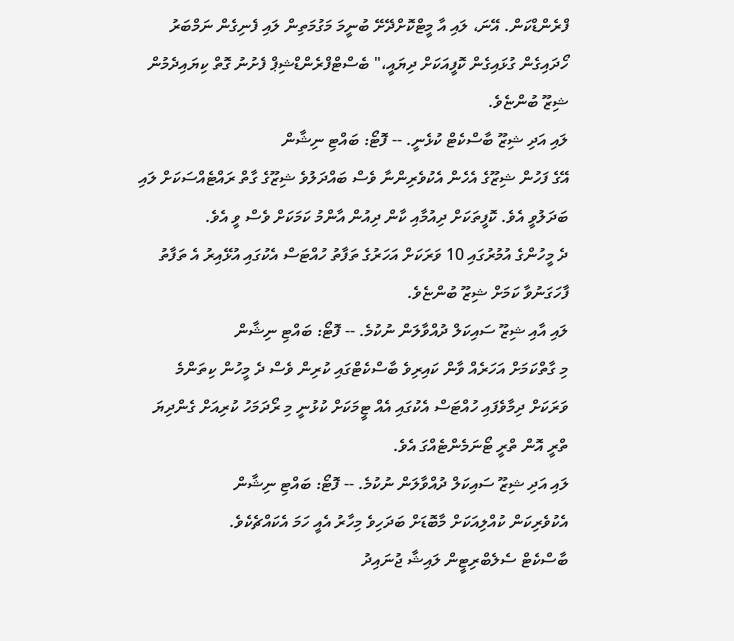ފްރެންޑްކަން. އޭނަ، ލައި އާ މީޓްކޮށްދޭށޭ ބުނީމަ މަގުމަތިން ލައި ފެނިގެން ނަމްބަރު ހޯދައިގެން ގުޅައިގެން ކޮފީއަކަށް ދިޔައީ،" ބެސްޓްފްރެންޑްޝިޕް ފެށުނު ގޮތް ކިޔައިދެމުން ޝިޒޫ ބުންޏެވެ.
ލައި އަދި ޝިޒޫ ބާސްކެޓް ކުޅެނީ. -- ފޮޓޯ: ބައްޓި ނިޝާން
އޭގެ ފަހުން ޝިޒޫގެ އެހެން އެކުވެރިންނާ ވެސް ބައްދަލުވެ ޝިޒޫގެ ގާތް ރައްޓެއްސަކަށް ލައި ބަދަލުވީ އެވެ. ކޮފީތަކަށް ދިއުމާއި ކާން ދިއުން އާންމު ކަމަކަށް ވެސް ވީ އެވެ.
ދެ މީހުންގެ އުމުރުގައި 10 ވަރަކަށް އަހަރުގެ ތަފާތު ހުއްޓަސް އެކުގައި އުޅޭއިރު އެ ތަފާތު ފާހަގަނުވާ ކަމަށް ޝިޒޫ ބުންޏެވެ.
ލައި އާއި ޝިޒޫ ސައިކަލް ދުއްވާލަން ނުކުމެ. -- ފޮޓޯ: ބައްޓި ނިޝާން
މި ގާތްކަމަށް އަހަރެއް ވާން ކައިރިވެ ބާސްކެޓްގައި ކުރިން ވެސް ދެ މީހުން ކިތަންމެ ވަރަކަށް ދިމާވެފައި ހުއްޓަސް އެކުގައި އެއް ޓީމަކަށް ކުޅުނީ މި ރޯދަމަހު ކުރިއަށް ގެންދިޔަ ތްރީ އޮން ތްރީ ޓޯނަމެންޓެއްގަ އެވެ.
ލައި އަދި ޝިޒޫ ސައިކަލް ދުއްވާލަން ނުކުމެ. -- ފޮޓޯ: ބައްޓި ނިޝާން
އެކުވެރިކަން ކުއްލިއަކަށް މާބޮޑަށް ބަދަހިވެ މިހާރު އެއީ ހަމަ އެކައްޗެކެވެ.
ބާސްކެޓް ސެލެބްރިޓީން ލައިޝާ ޖުނައިދު